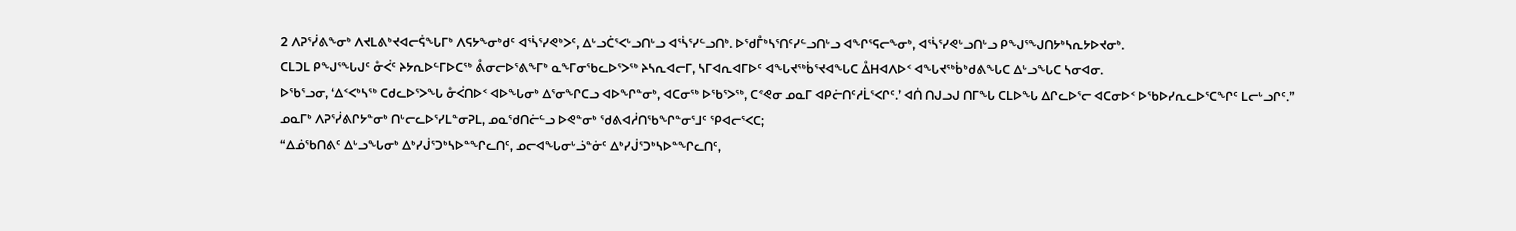2 ᐱᕈᕐᓰᕕᖕᓂᒃ ᐱᔪᒪᕕᒃᔪᐊᓕᕌᖓᒥᒃ ᐱᕋᔭᖕᓂᒃᑯᑦ ᐊᕐᓵᕐᓯᕙᒃᐳᑦ, ᐃᒡᓗᑖᕐᐸᒡᓗᑎᒡᓗ ᐊᕐᓵᕐᓯᓪᓗᑎᒃ. ᐅᖁᒤᒃᓴᕐᑎᑦᓯᓪᓗᑎᒡᓗ ᐊᖏᕐᕋᓕᖕᓂᒃ, ᐊᕐᓵᕐᓯᕙᒡᓗᑎᒡᓗ ᑭᖑᕐᖑᑎᔭᒃᓴᕆᔭᐅᔪᓂᒃ.
ᑕᒪᑐᒪ ᑭᖑᕐᖓᒍᑦ ᓁᐹᑦ ᔨᔭᕆᐅᓪᒥᐅᑕᖅ ᕔᓂᓕᐅᕐᕕᖕᒥᒃ ᓇᖕᒥᓂᖃᓚᐅᕐᐳᖅ ᔨᓴᕆᐊᓕᒥ, ᓴᒥᐊᕆᐊᒥᐅᑦ ᐊᖓᔪᖅᑳᕐᔪᐊᖓᑕ ᐂᕼᐊᐱᐅᑉ ᐊᖓᔪᖅᑳᒃᑯᕕᖓᑕ ᐃᒡᓗᖓᑕ ᓴᓂᐊᓂ.
ᐅᖃᕐᓗᓂ, ‘ᐃᑉᐸᒃᓴᖅ ᑕᑯᓚᐅᕐᐳᖓ ᓁᐹᑎᐅᑉ ᐊᐅᖓᓂᒃ ᐃᕐᓂᖏᑕᓗ ᐊᐅᖏᓐᓂᒃ, ᐊᑕᓂᖅ ᐅᖃᕐᐳᖅ, ᑕᕝᕙᓂ ᓄᓇᒥ ᐊᑭᓖᑎᑦᓱᒫᕐᐸᒋᑦ.’ ᐊᑏ ᑎᒍᓗᒍ ᑎᒥᖓ ᑕᒪᐅᖓ ᐃᒋᓚᐅᕐᓕ ᐊᑕᓂᐅᑉ ᐅᖃᐅᓯᕆᓚᐅᕐᑕᖏᑦ ᒪᓕᒡᓗᒋᑦ.”
ᓄᓇᒥᒃ ᐱᕈᕐᓰᕕᒋᔭᓐᓂᒃ ᑎᒡᓕᓚᐅᕐᓯᒪᓐᓂᕈᒪ, ᓄᓇᖁᑎᓖᓪᓗ ᐅᕙᓐᓂᒃ ᖁᕕᐊᓲᑎᖃᖏᓐᓂᕐᒧᑦ ᕿᐊᓕᕐᐸᑕ;
“ᐃᓅᖃᑎᕕᑦ ᐃᒡᓗᖓᓂᒃ ᐃᒃᓯᒎᕐᑐᒃᓴᐅᓐᖏᓚᑎᑦ, ᓄᓕᐊᖓᓂᒡᓘᓐᓃᑦ ᐃᒃᓯᒎᕐᑐᒃᓴᐅᓐᖏᓚᑎᑦ,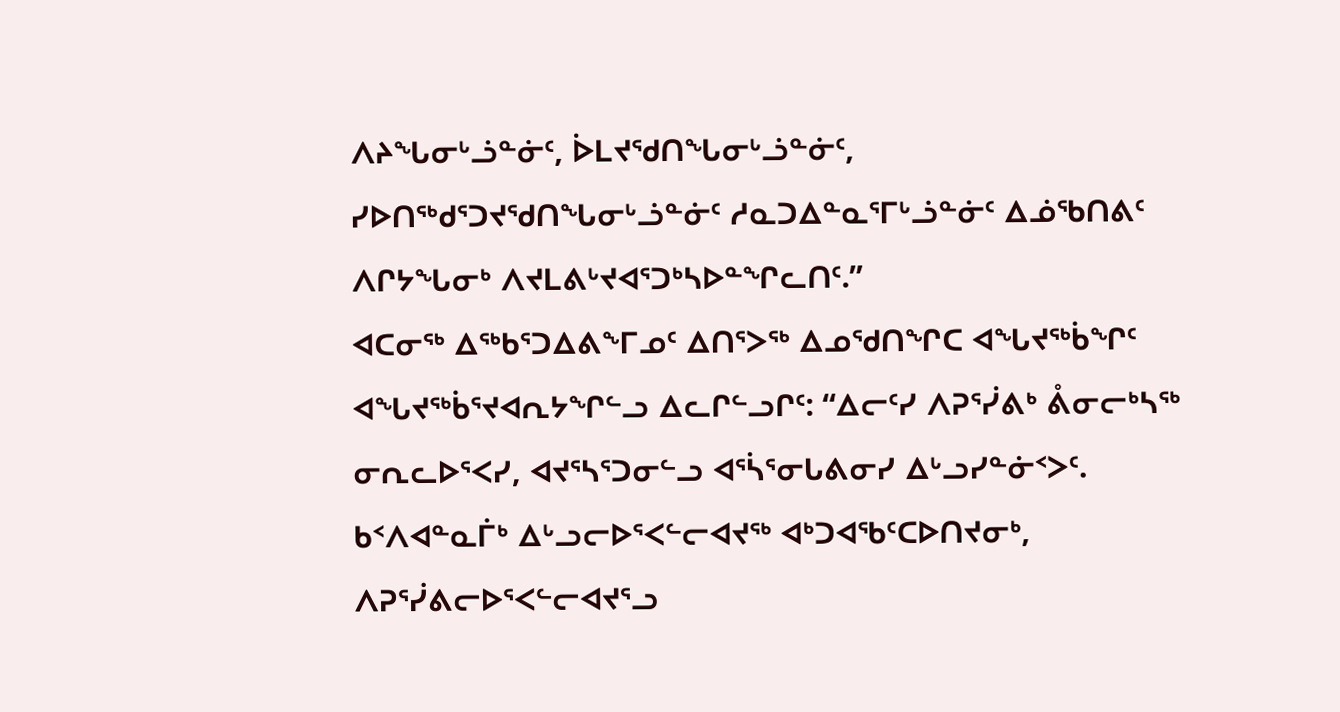ᐱᔨᖓᓂᒡᓘᓐᓃᑦ, ᐆᒪᔪᖁᑎᖓᓂᒡᓘᓐᓃᑦ, ᓯᐅᑎᖅᑯᕐᑐᔪᖁᑎᖓᓂᒡᓘᓐᓃᑦ ᓱᓇᑐᐃᓐᓇᕐᒥᒡᓘᓐᓃᑦ ᐃᓅᖃᑎᕕᑦ ᐱᒋᔭᖓᓂᒃ ᐱᔪᒪᕕᒡᔪᐊᕐᑐᒃᓴᐅᓐᖏᓚᑎᑦ.”
ᐊᑕᓂᖅ ᐃᖅᑲᕐᑐᐃᕕᖕᒥᓄᑦ ᐃᑎᕐᐳᖅ ᐃᓄᖁᑎᖏᑕ ᐊᖓᔪᖅᑳᖏᑦ ᐊᖓᔪᖅᑳᕐᔪᐊᕆᔭᖏᓪᓗ ᐃᓚᒋᓪᓗᒋᑦ: “ᐃᓕᑦᓯ ᐱᕈᕐᓰᕕᒃ ᕔᓂᓕᒃᓴᖅ ᓂᕆᓚᐅᕐᐸᓯ, ᐊᔪᕐᓴᕐᑐᓂᓪᓗ ᐊᕐᓵᕐᓂᒐᕕᓂᓯ ᐃᒡᓗᓯᓐᓃᑉᐳᑦ.
ᑲᑉᐱᐊᓐᓇᒦᒃ ᐃᒡᓗᓕᐅᕐᐸᓪᓕᐊᔪᖅ ᐊᒃᑐᐊᖃᑦᑕᐅᑎᔪᓂᒃ, ᐱᕈᕐᓰᕕᓕᐅᕐᐸᓪᓕᐊᔪᕐᓗ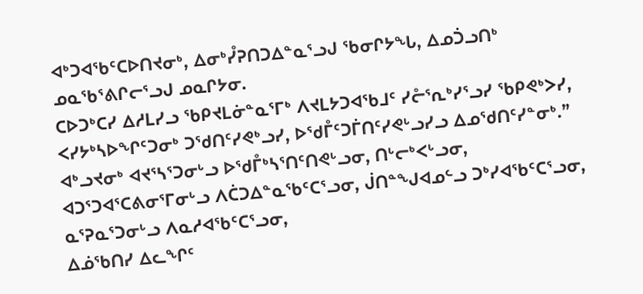ᐊᒃᑐᐊᖃᑦᑕᐅᑎᔪᓂᒃ, ᐃᓂᒃᓮᕈᑎᑐᐃᓐᓇᕐᓗᒍ ᖃᓂᒋᔭᖓ, ᐃᓄᑑᓗᑎᒃ ᓄᓇᖃᕐᕕᒋᓕᕐᓗᒍ ᓄᓇᒋᔭᓂ.
ᑕᐅᑐᒃᑕᓯ ᐃᓱᒪᓯᓗ ᖃᑭᔪᒪᓃᓐᓇᕐᒥᒃ ᐱᔪᒪᔭᑐᐊᖃᒧᑦ ᓯᓔᕐᕆᒃᓯᕐᓗᓯ ᖃᑭᕙᒃᐳᓯ, ᐸᓯᔭᒃᓴᐅᖏᑦᑐᓂᒃ ᑐᖁᑎᑦᓯᕙᒃᓗᓯ, ᐅᖁᒤᑦᑐᒦᑎᑦᓯᕙᒡᓗᓯᓗ ᐃᓄᖁᑎᑦᓯᓐᓂᒃ.”
ᐊᒃᓗᔪᓂᒃ ᐊᔪᕐᓴᕐᑐᓂᒡᓗ ᐅᖁᒤᒃᓴᕐᑎᑦᑎᕙᒡᓗᓂ, ᑎᒡᓕᒃᐸᒡᓗᓂ, ᐊᑐᕐᑐᐊᕐᑕᕕᓂᕐᒥᓂᒡᓗ ᐱᑖᑐᐃᓐᓇᖃᑦᑕᕐᓗᓂ, ᒎᑎᓐᖑᐊᓄᓪᓗ ᑐᒃᓯᐊᖃᑦᑕᕐᓗᓂ, ᓇᕐᕈᓇᕐᑐᓂᒡᓗ ᐱᓇᓱᐊᖃᑦᑕᕐᓗᓂ,
ᐃᓅᖃᑎᓯ ᐃᓚᖏᑦ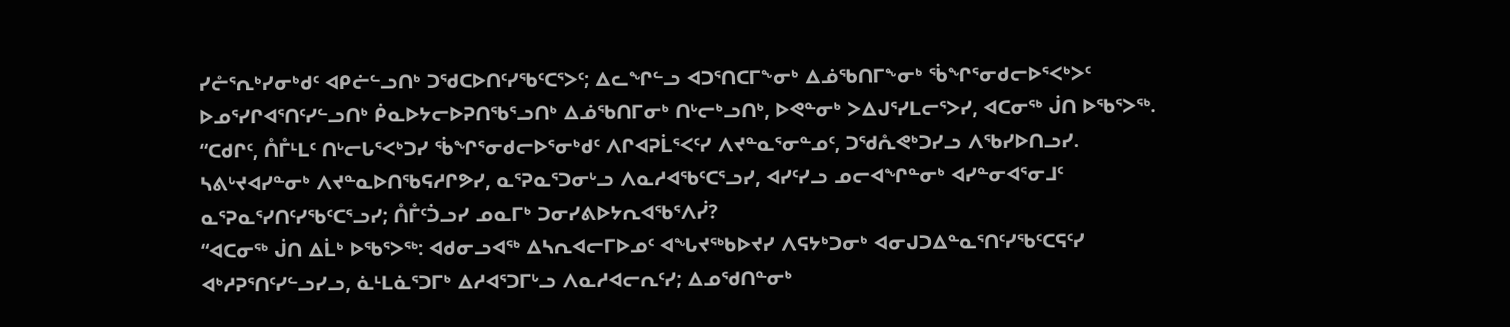ᓯᓔᕐᕆᒃᓯᓂᒃᑯᑦ ᐊᑭᓖᓪᓗᑎᒃ ᑐᖁᑕᐅᑎᑦᓯᖃᑦᑕᕐᐳᑦ; ᐃᓚᖏᓪᓗ ᐊᑐᕐᑎᑕᒥᖕᓂᒃ ᐃᓅᖃᑎᒥᖕᓂᒃ ᖄᖏᕐᓂᑯᓕᐅᕐᐸᒃᐳᑦ ᐅᓄᕐᓯᒋᐊᕐᑎᑦᓯᓪᓗᑎᒃ ᑮᓇᐅᔭᓕᐅᕈᑎᖃᕐᓗᑎᒃ ᐃᓅᖃᑎᒥᓂᒃ ᑎᒡᓕᒃᓗᑎᒃ, ᐅᕙᓐᓂᒃ ᐳᐃᒍᕐᓯᒪᓕᕐᐳᓯ, ᐊᑕᓂᖅ ᒎᑎ ᐅᖃᕐᐳᖅ.
“ᑕᑯᒋᑦ, ᑍᒤᒻᒪᑦ ᑎᒡᓕᒐᕐᐸᒃᑐᓯ ᖄᖏᕐᓂᑯᓕᐅᕐᓂᒃᑯᑦ ᐱᒋᐊᕈᒫᕐᐸᑦᓯ ᐱᔪᓐᓇᕐᓂᓐᓄᑦ, ᑐᖁᕅᕙᒃᑐᓯᓗ ᐱᖃᓯᐅᑎᓗᓯ.
ᓴᕕᒡᔪᐊᓯᓐᓂᒃ ᐱᔪᓐᓇᐅᑎᖃᕋᓱᒋᕗᓯ, ᓇᕐᕈᓇᕐᑐᓂᒡᓗ ᐱᓇᓱᐊᖃᑦᑕᕐᓗᓯ, ᐊᓯᑦᓯᓗ ᓄᓕᐊᖏᓐᓂᒃ ᐊᓯᓐᓂᐊᕐᓂᒧᑦ ᓇᕐᕈᓇᕐᓯᑎᑦᓯᖃᑦᑕᕐᓗᓯ; ᑍᒤᑦᑑᓗᓯ ᓄᓇᒥᒃ ᑐᓂᓯᕕᐅᔭᕆᐊᖃᕐᐱᓰ?
“ᐊᑕᓂᖅ ᒎᑎ ᐃᒫᒃ ᐅᖃᕐᐳᖅ: ᐊᑯᓂᓗᐊᖅ ᐃᓴᕆᐊᓕᒥᐅᓄᑦ ᐊᖓᔪᖅᑲᐅᔪᓯ ᐱᕋᔭᒃᑐᓂᒃ ᐊᓂᒍᑐᐃᓐᓇᕐᑎᑦᓯᖃᑦᑕᕋᑦᓯ ᐊᒃᓱᕈᕐᑎᑦᓯᓪᓗᓯᓗ, ᓈᒻᒪᓈᕐᑐᒥᒃ ᐃᓱᐊᕐᑐᒥᒡᓗ ᐱᓇᓱᐊᓕᕆᑦᓯ; ᐃᓄᖁᑎᓐᓂᒃ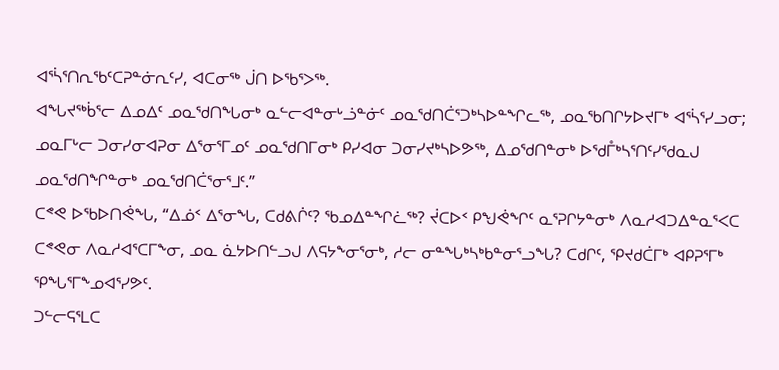ᐊᕐᓵᕐᑎᕆᖃᑦᑕᕈᓐᓃᕆᑦᓯ, ᐊᑕᓂᖅ ᒎᑎ ᐅᖃᕐᐳᖅ.
ᐊᖓᔪᖅᑳᕐᓕ ᐃᓄᐃᑦ ᓄᓇᖁᑎᖓᓂᒃ ᓇᓪᓕᐊᓐᓂᒡᓘᓐᓃᑦ ᓄᓇᖁᑎᑖᕐᑐᒃᓴᐅᓐᖏᓚᖅ, ᓄᓇᖃᑎᒋᔭᐅᔪᒥᒃ ᐊᕐᓵᕐᓯᓗᓂ; ᓄᓇᒥᒡᓕ ᑐᓂᓯᓂᐊᕈᓂ ᐃᕐᓂᕐᒥᓄᑦ ᓄᓇᖁᑎᒥᓂᒃ ᑭᓯᐊᓂ ᑐᓂᓯᔪᒃᓴᐅᕗᖅ, ᐃᓄᖁᑎᓐᓂᒃ ᐅᖁᒤᒃᓴᕐᑎᑦᓯᖁᓇᒍ ᓄᓇᖁᑎᖏᓐᓂᒃ ᓄᓇᖁᑎᑖᕐᓂᕐᒧᑦ.”
ᑕᕝᕙ ᐅᖃᐅᑎᕚᖓ, “ᐃᓅᑉ ᐃᕐᓂᖓ, ᑕᑯᕕᒌᑦ? ᖃᓄᐃᓐᖏᓛᖅ? ᔫᑕᐅᑉ ᑭᖑᕚᖏᑦ ᓇᕐᕈᒋᔭᓐᓂᒃ ᐱᓇᓱᐊᑐᐃᓐᓇᕐᐸᑕ ᑕᕝᕙᓂ ᐱᓇᓱᐊᕐᑕᒥᖕᓂ, ᓄᓇ ᓈᔭᐅᑎᓪᓗᒍ ᐱᕋᔭᖕᓂᕐᓂᒃ, ᓱᓕ ᓂᓐᖓᒃᓴᒃᑲᓐᓂᕐᓗᖓ? ᑕᑯᒋᑦ, ᕿᔪᑯᑖᒥᒃ ᐊᑭᕈᕐᒥᒃ ᕿᖓᕐᒥᖕᓄᐊᕐᓯᕗᑦ.
ᑐᓪᓕᕋᕐᒪᑕ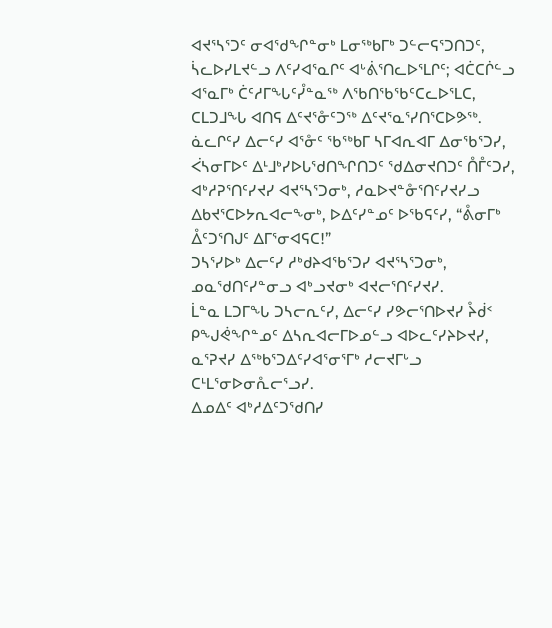ᐊᔪᕐᓴᕐᑐᑦ ᓂᐊᖁᖏᓐᓂᒃ ᒪᓂᖅᑲᒥᒃ ᑐᓪᓕᕋᕐᑐᑎᑐᑦ, ᓵᓚᐅᓯᒪᔪᓪᓗ ᐱᑦᓯᐊᕐᓇᒋᑦ ᐊᒡᕖᕐᑎᓚᐅᕐᒪᒋᑦ; ᐊᑖᑕᒌᓪᓗ ᐊᕐᓇᒥᒃ ᑖᑦᓱᒥᖓᑦᓮᓐᓇᖅ ᐱᖃᑎᖃᖃᑦᑕᓚᐅᕐᒪᑕ, ᑕᒪᑐᒧᖓ ᐊᑎᕋ ᐃᑦᔪᕐᓁᑦᑐᖅ ᐃᑦᔪᕐᓇᕐᓯᑎᕐᑕᐅᕗᖅ.
ᓈᓚᒋᑦᓯ ᐃᓕᑦᓯ ᐊᕐᓁᑦ ᖃᖅᑲᒥ ᓴᒥᐊᕆᐊᒥ ᐃᓂᖃᕐᑐᓯ, ᐹᓴᓂᒥᐅᑦ ᐃᒻᒧᒃᓯᐅᒐᖁᑎᖏᑎᑐᑦ ᖁᐃᓂᔪᑎᑐᑦ ᑍᒤᑦᑐᓯ, ᐊᒃᓱᕈᕐᑎᑦᓯᔪᓯ ᐊᔪᕐᓴᕐᑐᓂᒃ, ᓱᓇᐅᔪᓐᓁᕐᑎᑦᓯᔪᓯᓗ ᐃᑲᔪᕐᑕᐅᔭᕆᐊᓕᖕᓂᒃ, ᐅᐃᑦᓯᓐᓄᑦ ᐅᖃᕋᑦᓯ, “ᕔᓂᒥᒃ ᐂᑦᑐᕐᑎᒍᑦ ᐃᒥᕐᓂᐊᕋᑕ!”
ᑐᓴᕐᓯᐅᒃ ᐃᓕᑦᓯ ᓱᒃᑯᔨᐊᖃᕐᑐᓯ ᐊᔪᕐᓴᕐᑐᓂᒃ, ᓄᓇᖁᑎᑦᓯᓐᓂᓗ ᐊᒃᓗᔪᓂᒃ ᐊᔪᓕᕐᑎᑦᓯᔪᓯ.
ᒫᓐᓇ ᒪᑐᒥᖓ ᑐᓴᓕᕆᑦᓯ, ᐃᓕᑦᓯ ᓯᕗᓕᕐᑎᐅᔪᓯ ᔧᑰᑉ ᑭᖑᕚᖏᓐᓄᑦ ᐃᓴᕆᐊᓕᒥᐅᓄᓪᓗ ᐊᐅᓚᑦᓯᔨᐅᔪᓯ, ᓇᕐᕈᔪᓯ ᐃᖅᑲᕐᑐᐃᑦᓯᐊᕐᓂᕐᒥᒃ ᓱᓕᔪᒥᒡᓗ ᑕᒻᒪᕐᓂᐅᓂᕅᓕᕐᓗᓯ.
ᐃᓄᐃᑦ ᐊᒃᓱᐃᑦᑐᖁᑎᓯ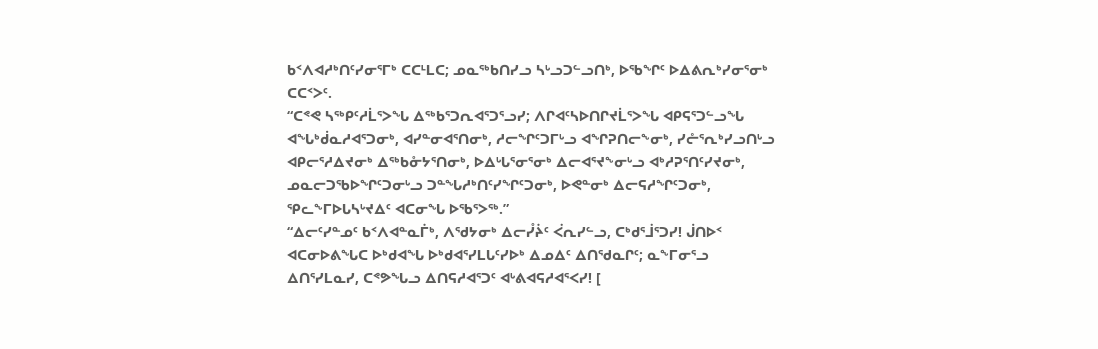ᑲᑉᐱᐊᓱᒃᑎᑦᓯᓂᕐᒥᒃ ᑕᑕᒻᒪᑕ; ᓄᓇᖅᑲᑎᓯᓗ ᓴᒡᓗᑐᓪᓗᑎᒃ, ᐅᖃᖏᑦ ᐅᐃᕕᕆᒃᓯᓂᕐᓂᒃ ᑕᑕᑉᐳᑦ.
“ᑕᕝᕙ ᓴᖅᑭᑦᓱᒫᕐᐳᖓ ᐃᖅᑲᕐᑐᕆᐊᕐᑐᕐᓗᓯ; ᐱᒋᐊᑦᓴᐅᑎᒋᔪᒫᕐᐳᖓ ᐊᑭᕋᕐᑐᓪᓗᖓ ᐊᖓᒃᑰᓇᓱᐊᕐᑐᓂᒃ, ᐊᓯᓐᓂᐊᕐᑎᓂᒃ, ᓱᓕᖏᑦᑐᒥᒡᓗ ᐊᖏᕈᑎᓕᖕᓂᒃ, ᓯᓔᕐᕆᒃᓯᓗᑎᒡᓗ ᐊᑭᓕᕐᓱᐃᔪᓂᒃ ᐃᖅᑲᓁᔭᕐᑎᓂᒃ, ᐅᐃᒡᒐᕐᓂᕐᓂᒃ ᐃᓕᐊᕐᔪᖕᓂᒡᓗ ᐊᒃᓱᕈᕐᑎᑦᓯᔪᓂᒃ, ᓄᓇᓕᑐᖃᐅᖏᑦᑐᓂᒡᓗ ᑐᓐᖓᓱᒃᑎᑦᓯᖏᑦᑐᓂᒃ, ᐅᕙᓐᓂᒃ ᐃᓕᕋᓱᖏᑦᑐᓂᒃ, ᕿᓚᖕᒥᐅᒐᓴᒡᔪᐃᑦ ᐊᑕᓂᖓ ᐅᖃᕐᐳᖅ.”
“ᐃᓕᑦᓯᓐᓄᑦ ᑲᑉᐱᐊᓐᓇᒦᒃ, ᐱᖁᔭᓂᒃ ᐃᓕᓮᔩᑦ ᐹᕆᓯᓪᓗ, ᑕᒃᑯᕐᒨᕐᑐᓯ! ᒎᑎᐅᑉ ᐊᑕᓂᐅᕕᖓᑕ ᐅᒃᑯᐊᖓ ᐅᒃᑯᐊᕐᓯᒪᒐᑦᓯᐅᒃ ᐃᓄᐃᑦ ᐃᑎᖁᓇᒋᑦ; ᓇᖕᒥᓂᕐᓗ ᐃᑎᕐᓯᒪᓇᓯ, ᑕᕝᕗᖓᓗ ᐃᑎᕋᓱᐊᕐᑐᑦ ᐊᒡᕕᐊᕋᓱᐊᕐᐸᓯ! [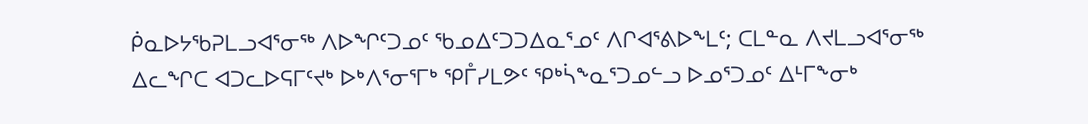ᑮᓇᐅᔭᖃᕈᒪᓗᐊᕐᓂᖅ ᐱᐅᖏᑦᑐᓄᑦ ᖃᓄᐃᑦᑐᑐᐃᓇᕐᓄᑦ ᐱᒋᐊᕐᕕᐅᖕᒪᑦ; ᑕᒪᓐᓇ ᐱᔪᒪᓗᐊᕐᓂᖅ ᐃᓚᖏᑕ ᐊᑐᓚᐅᕋᒥᑦᔪᒃ ᐅᒃᐱᕐᓂᕐᒥᒃ ᕿᒤᓯᒪᕗᑦ ᕿᒃᓵᖕᓇᕐᑐᓄᓪᓗ ᐅᓄᕐᑐᓄᑦ ᐃᒻᒥᖕᓂᒃ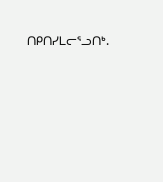ᑎᑭᑎᓯᒪᓕᕐᓗᑎᒃ.